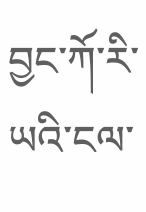བྱང་ཀོ་རི་ཡའི་ངལ་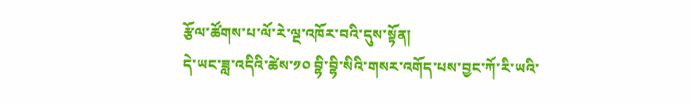རྩོལ་ཚོགས་པ་ལོ་རེ་ལྔ་འཁོར་བའི་དུས་སྟོན།
དེ་ཡང་ཟླ་འདིའི་ཚེས་༡༠ བྷི་བྷི་སིའི་གསར་འགོད་པས་བྱང་ཀོ་རི་ཡའི་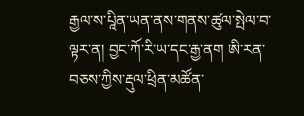རྒྱལ་ས་པཱིན་ཡན་ནས་གནས་ཚུལ་སྤེལ་བ་ལྟར་ན། བྱང་ཀོ་རི་ཡ་དང་རྒྱ་ནག ཨི་རན་བཅས་ཀྱིས་རྡུལ་ཕྲིན་མཚོན་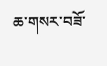ཆ་གསར་བཟོ་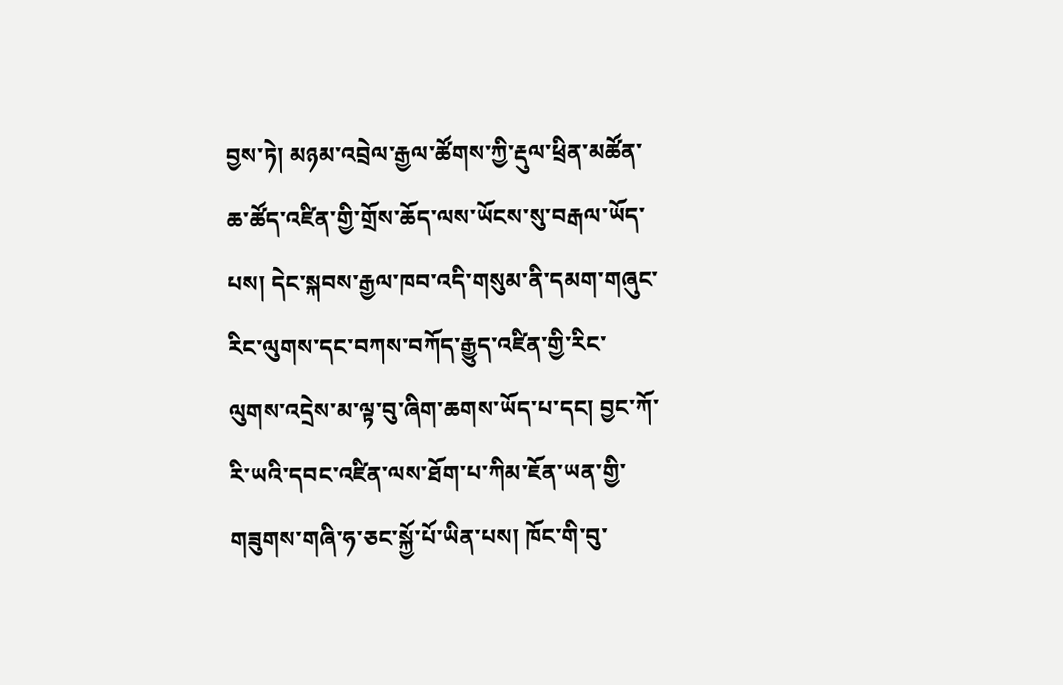བྱས་ཏེ། མཉམ་འབྲེལ་རྒྱལ་ཚོགས་ཀྱི་རྡུལ་ཕྲིན་མཚོན་ཆ་ཚོད་འཛིན་གྱི་གྲོས་ཆོད་ལས་ཡོངས་སུ་བརྒལ་ཡོད་པས། དེང་སྐབས་རྒྱལ་ཁབ་འདི་གསུམ་ནི་དམག་གཞུང་རིང་ལུགས་དང་བཀས་བཀོད་རྒྱུད་འཛིན་གྱི་རིང་ལུགས་འདྲེས་མ་ལྟ་བུ་ཞིག་ཆགས་ཡོད་པ་དང། བྱང་ཀོ་རི་ཡའི་དབང་འཛིན་ལས་ཐོག་པ་ཀིམ་ཇོན་ཡན་གྱི་གཟུགས་གཞི་ཧ་ཅང་སྐྱོ་པོ་ཡིན་པས། ཁོང་གི་བུ་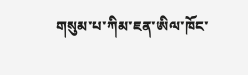གསུམ་པ་ཀིམ་ཇན་ཨིལ་ཁོང་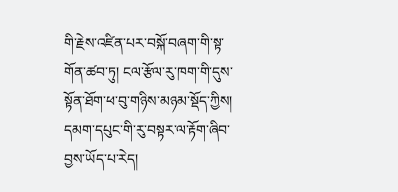གི་རྗེས་འཛིན་པར་བསྐོ་བཞག་གི་སྟ་གོན་ཚབ་ཏུ། ངལ་རྩོལ་རུ་ཁག་གི་དུས་སྟོན་ཐོག་ཕ་བུ་གཉིས་མཉམ་སྡོད་ཀྱིས། དམག་དཔུང་གི་རུ་བསྟར་ལ་རྟོག་ཞིབ་བྱས་ཡོད་པ་རེད།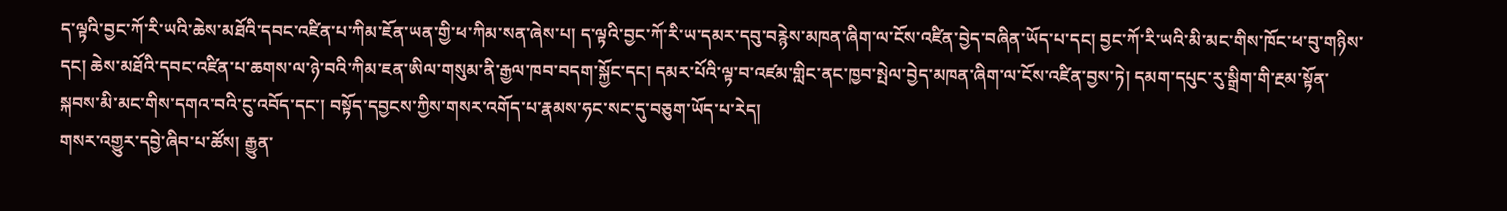ད་ལྟའི་བྱང་ཀོ་རི་ཡའི་ཆེས་མཐོའི་དབང་འཛིན་པ་ཀིམ་ཇོན་ཡན་གྱི་ཕ་ཀིམ་སན་ཞེས་པ། ད་ལྟའི་བྱང་ཀོ་རི་ཡ་དམར་དབུ་བརྙེས་མཁན་ཞིག་ལ་ངོས་འཛིན་བྱེད་བཞིན་ཡོད་པ་དང། བྱང་ཀོ་རི་ཡའི་མི་མང་གིས་ཁོང་ཕ་བུ་གཉིས་དང། ཆེས་མཐོའི་དབང་འཛིན་པ་ཆགས་ལ་ཉེ་བའི་ཀིམ་ཇན་ཨིལ་གསུམ་ནི་རྒྱལ་ཁབ་བདག་སྐྱོང་དང། དམར་པོའི་ལྟ་བ་འཛམ་གླིང་ནང་ཁྱབ་སྤེལ་བྱེད་མཁན་ཞིག་ལ་ངོས་འཛིན་བྱས་ཏེ། དམག་དཔུང་རུ་སྒྲིག་གི་རྔམ་སྟོན་སྐབས་མི་མང་གིས་དགའ་བའི་ངུ་འབོད་དང་། བསྟོད་དབྱངས་ཀྱིས་གསར་འགོད་པ་རྣམས་ཧང་སང་དུ་བཅུག་ཡོད་པ་རེད།
གསར་འགྱུར་དབྱེ་ཞིབ་པ་ཚོས། རྒྱུན་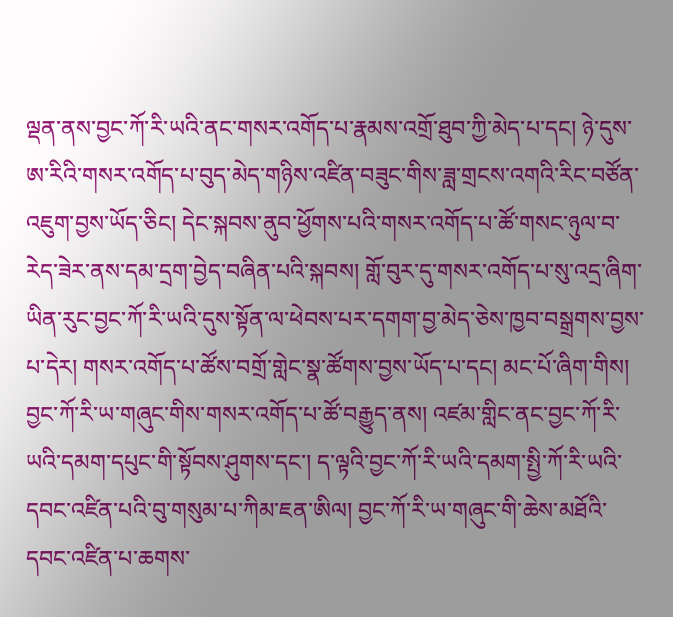ལྡན་ནས་བྱང་ཀོ་རི་ཡའི་ནང་གསར་འགོད་པ་རྣམས་འགྲོ་ཐུབ་ཀྱི་མེད་པ་དང། ཉེ་དུས་ཨ་རིའི་གསར་འགོད་པ་བུད་མེད་གཉིས་འཛིན་བཟུང་གིས་ཟླ་གྲངས་འགའི་རིང་བཙོན་འཇུག་བྱས་ཡོད་ཅིང། དེང་སྐབས་ནུབ་ཕྱོགས་པའི་གསར་འགོད་པ་ཚོ་གསང་ཉུལ་བ་རེད་ཟེར་ནས་དམ་དྲག་བྱེད་བཞིན་པའི་སྐབས། གློ་བུར་དུ་གསར་འགོད་པ་སུ་འདྲ་ཞིག་ཡིན་རུང་བྱང་ཀོ་རི་ཡའི་དུས་སྟོན་ལ་ཕེབས་པར་དགག་བྱ་མེད་ཅེས་ཁྱབ་བསྒྲགས་བྱས་པ་དེར། གསར་འགོད་པ་ཚོས་བགྲོ་གླེང་སྣ་ཚོགས་བྱས་ཡོད་པ་དང། མང་པོ་ཞིག་གིས། བྱང་ཀོ་རི་ཡ་གཞུང་གིས་གསར་འགོད་པ་ཚོ་བརྒྱུད་ནས། འཛམ་གླིང་ནང་བྱང་ཀོ་རི་ཡའི་དམག་དཔུང་གི་སྟོབས་ཤུགས་དང་། ད་ལྟའི་བྱང་ཀོ་རི་ཡའི་དམག་སྤྱི་ཀོ་རི་ཡའི་དབང་འཛིན་པའི་བུ་གསུམ་པ་ཀིམ་ཇན་ཨིལ། བྱང་ཀོ་རི་ཡ་གཞུང་གི་ཆེས་མཐོའི་དབང་འཛིན་པ་ཆགས་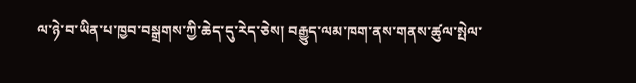ལ་ཉེ་བ་ཡིན་པ་ཁྱབ་བསྒྲགས་ཀྱི་ཆེད་དུ་རེད་ཅེས། བརྒྱུད་ལམ་ཁག་ནས་གནས་ཚུལ་སྤེལ་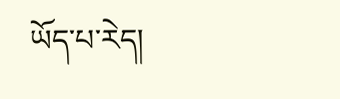ཡོད་པ་རེད།